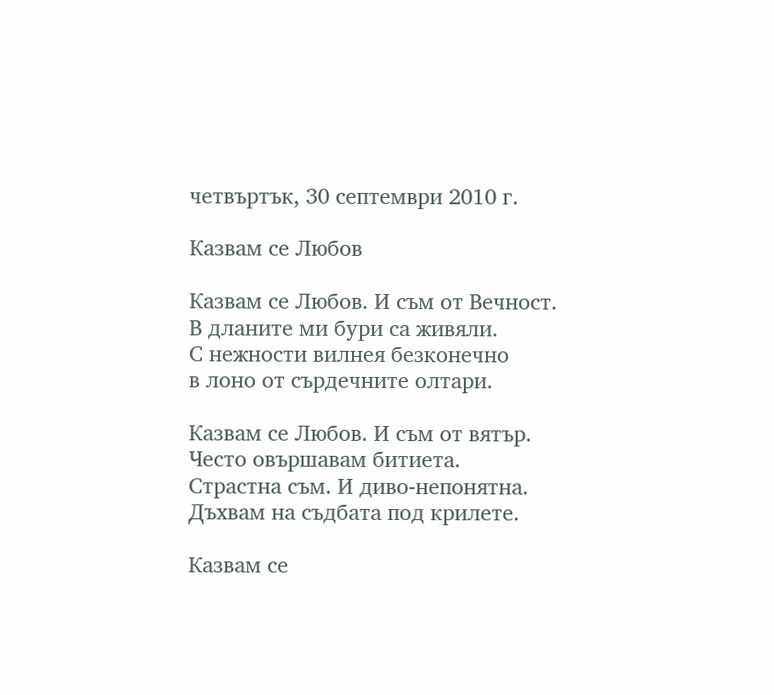четвъртък, 30 септември 2010 г.

Казвам се Любов

Казвам се Любов. И съм от Вечност.
В дланите ми бури са живяли.
С нежности вилнея безконечно
в лоно от сърдечните олтари.

Казвам се Любов. И съм от вятър.
Често овършавам битиета.
Страстна съм. И диво-непонятна.
Дъхвам на съдбата под крилете.

Казвам се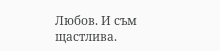Любов. И съм щастлива.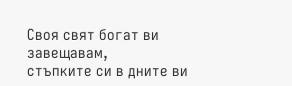Своя свят богат ви завещавам,
стъпките си в дните ви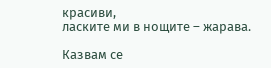красиви,
ласките ми в нощите – жарава.

Казвам се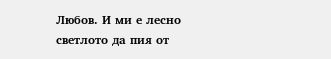Любов. И ми е лесно
светлото да пия от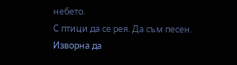небето.
С птици да се рея. Да съм песен.
Изворна да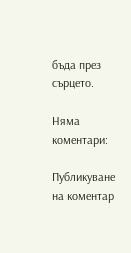бъда през сърцето.

Няма коментари:

Публикуване на коментар